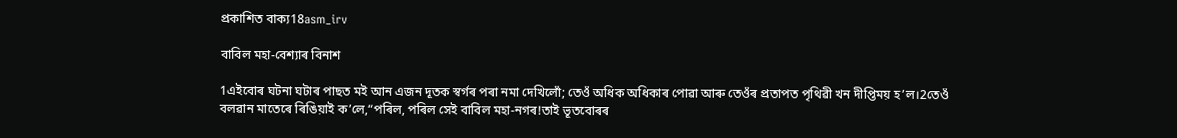প্ৰকাশিত বাক্য18asm_irv

বাবিল মহা-বেশ্যাৰ বিনাশ

1এইবোৰ ঘটনা ঘটাৰ পাছত মই আন এজন দূতক স্বৰ্গৰ পৰা নমা দেখিলোঁ; তেওঁ অধিক অধিকাৰ পোৱা আৰু তেওঁৰ প্ৰতাপত পৃথিৱী খন দীপ্তিময় হ’ল।2তেওঁ বলৱান মাতেৰে ৰিঙিয়াই ক’লে,“পৰিল, পৰিল সেই বাবিল মহা-নগৰ!তাই ভূতবোৰৰ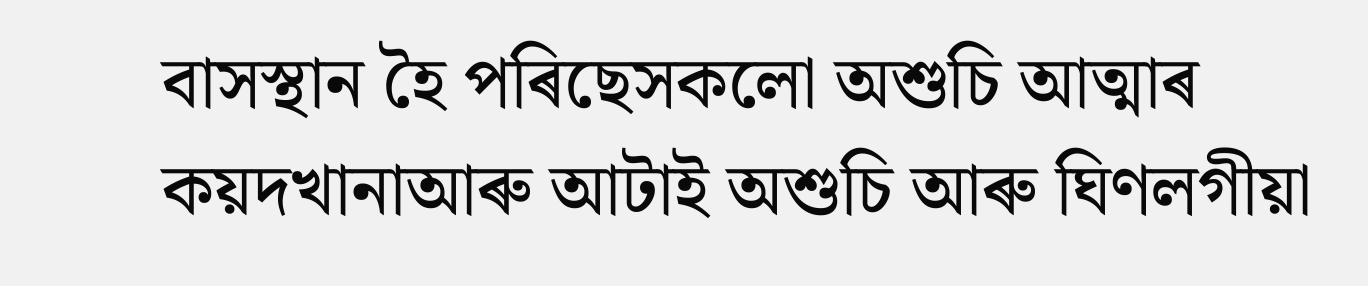বাসস্থান হৈ পৰিছেসকলো অশুচি আত্মাৰ কয়দখানাআৰু আটাই অশুচি আৰু ঘিণলগীয়া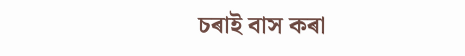চৰাই বাস কৰা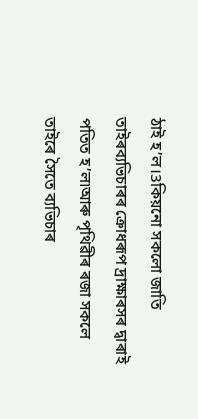ঠাই হ’ল।3কিয়নো সকলো জাতি তাইৰব্যভিচাৰৰ ক্ৰোধৰূপ দ্ৰাক্ষাৰসৰ দ্বাৰাই পতিত হ’ল৷আৰু পৃথিৱীৰ ৰজা সকলে তাইৰে সৈতে ব্যভিচাৰ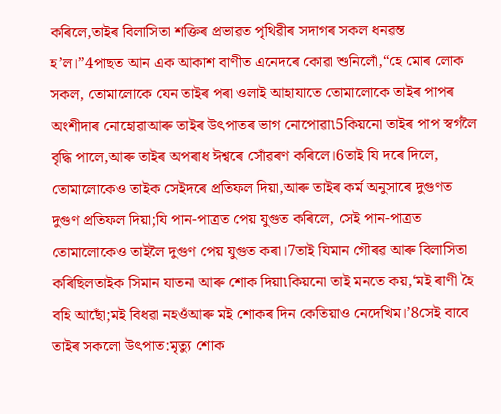কৰিলে,তাইৰ বিলাসিতা শক্তিৰ প্ৰভাৱত পৃথিৱীৰ সদাগৰ সকল ধনৱন্ত হ’ল।”4পাছত আন এক আকাশ বাণীত এনেদৰে কোৱা শুনিলোঁ,“হে মোৰ লোক সকল, তোমালোকে যেন তাইৰ পৰা ওলাই আহাযাতে তোমালোকে তাইৰ পাপৰ অংশীদাৰ নোহোৱাআৰু তাইৰ উৎপাতৰ ভাগ নোপোৱা৷5কিয়নো তাইৰ পাপ স্বৰ্গলৈ বৃদ্ধি পালে,আৰু তাইৰ অপৰাধ ঈশ্বৰে সোঁৱৰণ কৰিলে।6তাই যি দৰে দিলে, তোমালোকেও তাইক সেইদৰে প্ৰতিফল দিয়া,আৰু তাইৰ কৰ্ম অনুসাৰে দুগুণত দুগুণ প্ৰতিফল দিয়া;যি পান-পাত্ৰত পেয় যুগুত কৰিলে, সেই পান-পাত্ৰত তোমালোকেও তাইলৈ দুগুণ পেয় যুগুত কৰা।7তাই যিমান গৌৰৱ আৰু বিলাসিতা কৰিছিলতাইক সিমান যাতনা আৰু শোক দিয়া৷কিয়নো তাই মনতে কয়,‘মই ৰাণী হৈ বহি আছোঁ;মই বিধৱা নহওঁআৰু মই শোকৰ দিন কেতিয়াও নেদেখিম।’8সেই বাবে তাইৰ সকলো উৎপাত:মৃত্যু শোক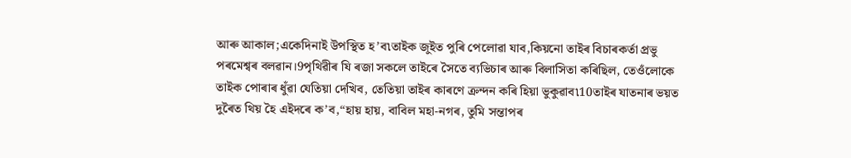আৰু আকাল;একেদিনাই উপস্থিত হ’ব৷তাইক জুইত পুৰি পেলোৱা যাব,কিয়নো তাইৰ বিচাৰকৰ্তা প্ৰভু পৰমেশ্বৰ বলৱান।9পৃথিৱীৰ যি ৰজা সকলে তাইৰে সৈতে ব্যভিচাৰ আৰু বিলাসিতা কৰিছিল, তেওঁলোকে তাইক পোৰাৰ ধুঁৱা যেতিয়া দেখিব, তেতিয়া তাইৰ কাৰণে ক্ৰন্দন কৰি হিয়া ভুকুৱাব৷10তাইৰ যাতনাৰ ভয়ত দুৰৈত থিয় হৈ এইদৰে ক’ব,“হায় হায়, বাবিল মহা-নগৰ, তুমি সন্তাপৰ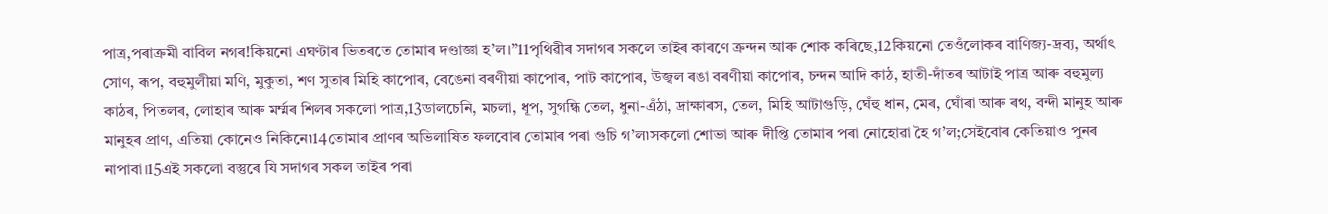পাত্ৰ,পৰাক্ৰমী বাবিল নগৰ!কিয়নো এঘণ্টাৰ ভিতৰতে তোমাৰ দণ্ডাজ্ঞা হ’ল।”11পৃথিৱীৰ সদাগৰ সকলে তাইৰ কাৰণে ক্ৰন্দন আৰু শোক কৰিছে,12কিয়নো তেওঁলোকৰ বাণিজ্য-দ্ৰব্য, অৰ্থাৎ সোণ, ৰূপ, বহুমুলীয়া মণি, মুকুতা, শণ সুতাৰ মিহি কাপোৰ, বেঙেনা বৰণীয়া কাপোৰ, পাট কাপোৰ, উজ্বল ৰঙা বৰণীয়া কাপোৰ, চন্দন আদি কাঠ, হাতী-দাঁতৰ আটাই পাত্ৰ আৰু বহুমুল্য কাঠৰ, পিতলৰ, লোহাৰ আৰু মৰ্ম্মৰ শিলৰ সকলো পাত্ৰ,13ডালচেনি, মচলা, ধূপ, সুগন্ধি তেল, ধুনা-এঁঠা, দ্ৰাক্ষাৰস, তেল, মিহি আটাগুড়ি, ঘেঁহু ধান, মেৰ, ঘোঁৰা আৰু ৰথ, বন্দী মানুহ আৰু মানুহৰ প্ৰাণ, এতিয়া কোনেও নিকিনে৷14তোমাৰ প্ৰাণৰ অভিলাষিত ফলবোৰ তোমাৰ পৰা গুচি গ’ল৷সকলো শোভা আৰু দীপ্তি তোমাৰ পৰা নোহোৱা হৈ গ’ল;সেইবোৰ কেতিয়াও পুনৰ নাপাবা।15এই সকলো বস্তুৰে যি সদাগৰ সকল তাইৰ পৰা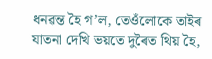ধনৱন্ত হৈ গ’ল, তেওঁলোকে তাইৰ যাতনা দেখি ভয়তে দুৰৈত থিয় হৈ,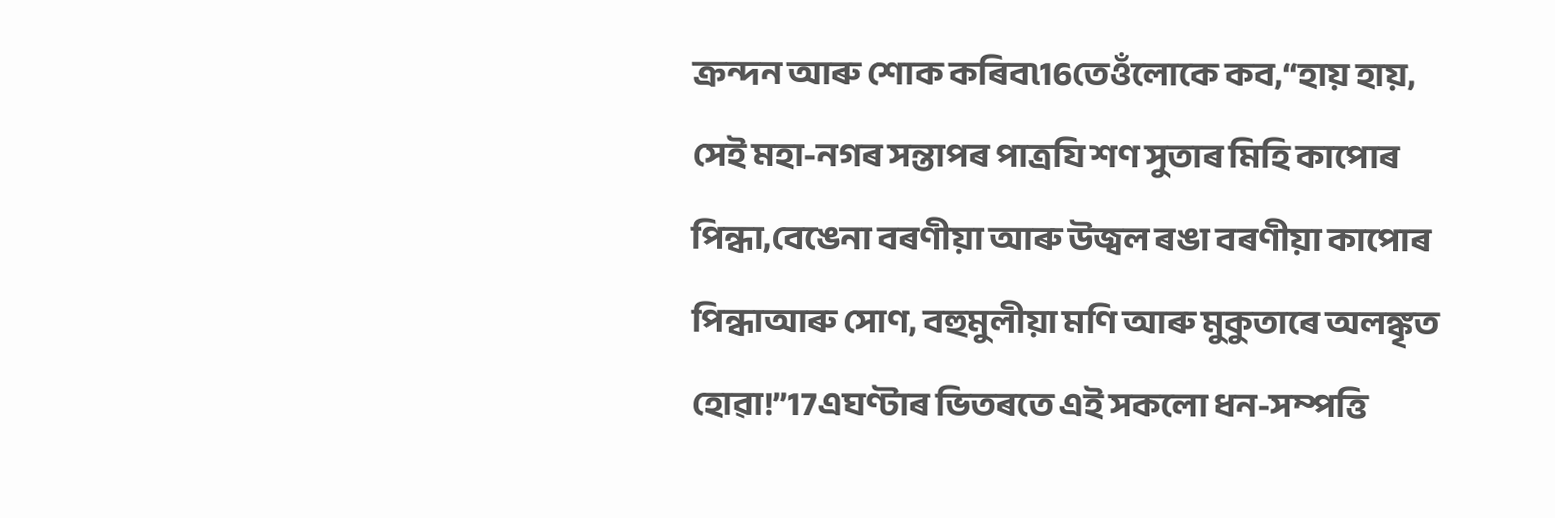ক্ৰন্দন আৰু শোক কৰিব৷16তেওঁলোকে কব,“হায় হায়, সেই মহা-নগৰ সন্তাপৰ পাত্ৰযি শণ সুতাৰ মিহি কাপোৰ পিন্ধা,বেঙেনা বৰণীয়া আৰু উজ্বল ৰঙা বৰণীয়া কাপোৰ পিন্ধাআৰু সোণ, বহুমুলীয়া মণি আৰু মুকুতাৰে অলঙ্কৃত হোৱা!”17এঘণ্টাৰ ভিতৰতে এই সকলো ধন-সম্পত্তি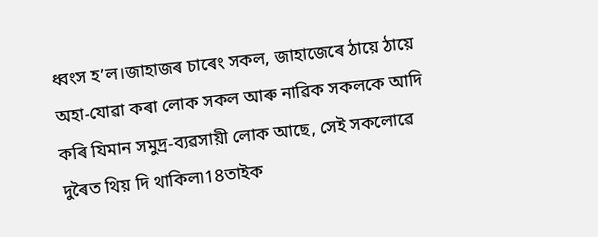ধ্বংস হ’ল।জাহাজৰ চাৰেং সকল, জাহাজেৰে ঠায়ে ঠায়ে অহা-যোৱা কৰা লোক সকল আৰু নাৱিক সকলকে আদি কৰি যিমান সমুদ্ৰ-ব্যৱসায়ী লোক আছে, সেই সকলোৱে দুৰৈত থিয় দি থাকিল৷18তাইক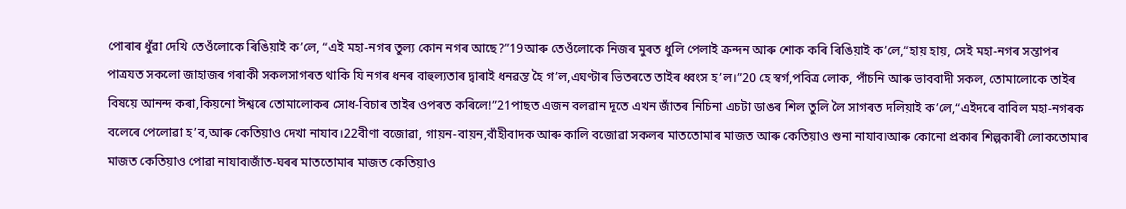পোৰাৰ ধুঁৱা দেখি তেওঁলোকে ৰিঙিয়াই ক’লে, “এই মহা-নগৰ তুল্য কোন নগৰ আছে?”19আৰু তেওঁলোকে নিজৰ মুৰত ধুলি পেলাই ক্ৰন্দন আৰু শোক কৰি ৰিঙিয়াই ক’লে,“হায় হায়, সেই মহা-নগৰ সন্তাপৰ পাত্ৰযত সকলো জাহাজৰ গৰাকী সকলসাগৰত থাকি যি নগৰ ধনৰ বাহুল্যতাৰ দ্বাৰাই ধনৱন্ত হৈ গ’ল,এঘণ্টাৰ ভিতৰতে তাইৰ ধ্বংস হ’ল।”20 হে স্বৰ্গ,পবিত্ৰ লোক, পাঁচনি আৰু ভাববাদী সকল, তোমালোকে তাইৰ বিষয়ে আনন্দ কৰা,কিয়নো ঈশ্বৰে তোমালোকৰ সোধ-বিচাৰ তাইৰ ওপৰত কৰিলে!”21পাছত এজন বলৱান দূতে এখন জাঁতৰ নিচিনা এচটা ডাঙৰ শিল তুলি লৈ সাগৰত দলিয়াই ক’লে,“এইদৰে বাবিল মহা-নগৰক বলেৰে পেলোৱা হ’ব,আৰু কেতিয়াও দেখা নাযাব।22বীণা বজোৱা, গায়ন-বায়ন,বাঁহীবাদক আৰু কালি বজোৱা সকলৰ মাততোমাৰ মাজত আৰু কেতিয়াও শুনা নাযাব৷আৰু কোনো প্ৰকাৰ শিল্পকাৰী লোকতোমাৰ মাজত কেতিয়াও পোৱা নাযাব৷জাঁত-ঘৰৰ মাততোমাৰ মাজত কেতিয়াও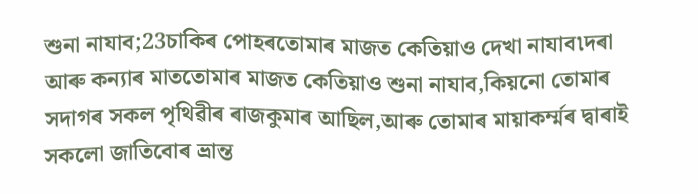শুনা নাযাব;23চাকিৰ পোহৰতোমাৰ মাজত কেতিয়াও দেখা নাযাব৷দৰা আৰু কন্যাৰ মাততোমাৰ মাজত কেতিয়াও শুনা নাযাব,কিয়নো তোমাৰ সদাগৰ সকল পৃথিৱীৰ ৰাজকুমাৰ আছিল,আৰু তোমাৰ মায়াকৰ্ম্মৰ দ্বাৰাই সকলো জাতিবোৰ ভ্ৰান্ত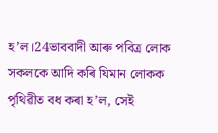হ’ল।24ভাববাদী আৰু পবিত্ৰ লোক সকলকে আদি কৰি যিমান লোকক পৃথিৱীত বধ কৰা হ’ল, সেই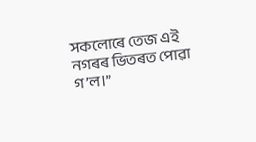সকলোৰে তেজ এই নগৰৰ ভিতৰত পোৱা গ’ল।”